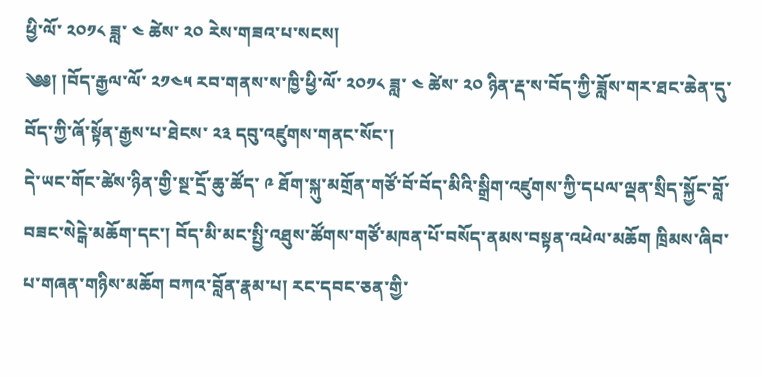ཕྱི་ལོ་ ༢༠༡༨ ཟླ་ ༤ ཚེས་ ༢༠ རེས་གཟའ་པ་སངས།
༄༅། །བོད་རྒྱལ་ལོ་ ༢༡༤༥ རབ་གནས་ས་ཁྱི་ཕྱི་ལོ་ ༢༠༡༨ ཟླ་ ༤ ཚེས་ ༢༠ ཉིན་རྡ་ས་བོད་ཀྱི་ཟློས་གར་ཐང་ཆེན་དུ་བོད་ཀྱི་ཞོ་སྟོན་རྒྱས་པ་ཐེངས་ ༢༣ དབུ་འཛུགས་གནང་སོང་།
དེ་ཡང་གོང་ཚེས་ཉིན་གྱི་སྔ་དྲོ་ཆུ་ཚོད་ ༩ ཐོག་སྐུ་མགྲོན་གཙོ་བོ་བོད་མིའི་སྒྲིག་འཛུགས་ཀྱི་དཔལ་ལྡན་སྲིད་སྐྱོང་བློ་བཟང་སེངྒེ་མཆོག་དང་། བོད་མི་མང་སྤྱི་འཐུས་ཚོགས་གཙོ་མཁན་པོ་བསོད་ནམས་བསྟན་འཕེལ་མཆོག ཁྲིམས་ཞིབ་པ་གཞན་གཉིས་མཆོག བཀའ་བློན་རྣམ་པ། རང་དབང་ཅན་གྱི་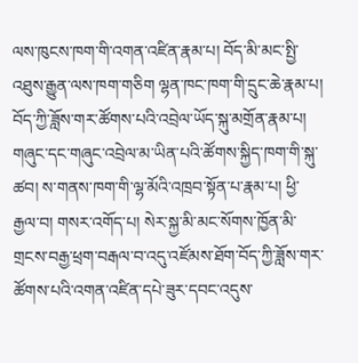ལས་ཁུངས་ཁག་གི་འགན་འཛིན་རྣམ་པ། བོད་མི་མང་སྤྱི་འཐུས་རྒྱུན་ལས་ཁག་གཅིག ལྷན་ཁང་ཁག་གི་དྲུང་ཆེ་རྣམ་པ། བོད་ཀྱི་ཟློས་གར་ཚོགས་པའི་འབྲེལ་ཡོད་སྐུ་མགྲོན་རྣམ་པ། གཞུང་དང་གཞུང་འབྲེལ་མ་ཡིན་པའི་ཚོགས་སྐྱིད་ཁག་གི་སྐུ་ཚབ། ས་གནས་ཁག་གི་ལྷ་མོའི་འཁྲབ་སྟོན་པ་རྣམ་པ། ཕྱི་རྒྱལ་བ། གསར་འགོད་པ། སེར་སྐྱ་མི་མང་སོགས་ཁྱོན་མི་གྲངས་བརྒྱ་ཕྲག་བརྒལ་བ་འདུ་འཛོམས་ཐོག་བོད་ཀྱི་ཟློས་གར་ཚོགས་པའི་འགན་འཛིན་དཔེ་ཟུར་དབང་འདུས་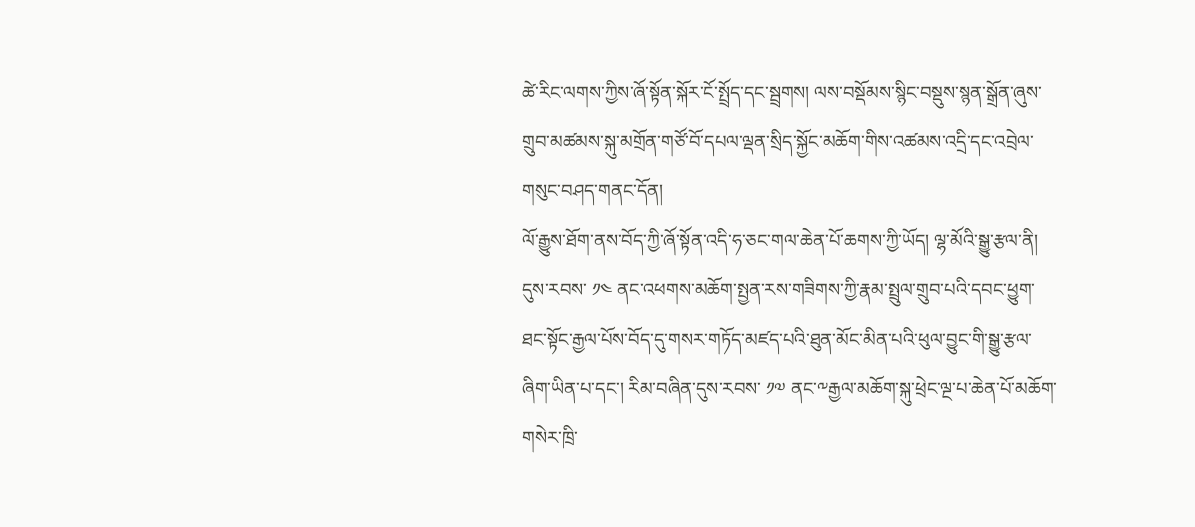ཚེ་རིང་ལགས་ཀྱིས་ཞོ་སྟོན་སྐོར་ངོ་སྤྲོད་དང་སྦྲགས། ལས་བསྡོམས་སྙིང་བསྡུས་སྙན་སྒྲོན་ཞུས་གྲུབ་མཚམས་སྐུ་མགྲོན་གཙོ་བོ་དཔལ་ལྡན་སྲིད་སྐྱོང་མཆོག་གིས་འཚམས་འདྲི་དང་འབྲེལ་གསུང་བཤད་གནང་དོན།
ལོ་རྒྱུས་ཐོག་ནས་བོད་ཀྱི་ཞོ་སྟོན་འདི་ཧ་ཅང་གལ་ཆེན་པོ་ཆགས་ཀྱི་ཡོད། ལྷ་མོའི་སྒྱུ་རྩལ་ནི། དུས་རབས་ ༡༤ ནང་འཕགས་མཆོག་སྤྱན་རས་གཟིགས་ཀྱི་རྣམ་སྤྲུལ་གྲུབ་པའི་དབང་ཕྱུག་ཐང་སྟོང་རྒྱལ་པོས་བོད་དུ་གསར་གཏོད་མཛད་པའི་ཐུན་མོང་མིན་པའི་ཕུལ་བྱུང་གི་སྒྱུ་རྩལ་ཞིག་ཡིན་པ་དང་། རིམ་བཞིན་དུས་རབས་ ༡༧ ནང་༸རྒྱལ་མཆོག་སྐུ་ཕྲེང་ལྔ་པ་ཆེན་པོ་མཆོག་གསེར་ཁྲི་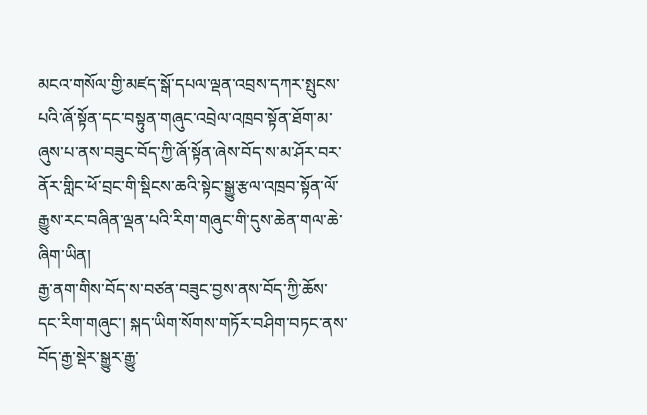མངའ་གསོལ་གྱི་མཛད་སྒོ་དཔལ་ལྡན་འབྲས་དཀར་སྤུངས་པའི་ཞོ་སྟོན་དང་བསྟུན་གཞུང་འབྲེལ་འཁྲབ་སྟོན་ཐོག་མ་ཞུས་པ་ནས་བཟུང་བོད་ཀྱི་ཞོ་སྟོན་ཞེས་བོད་ས་མ་ཤོར་བར་ནོར་གླིང་ཕོ་བྲང་གི་སྡིངས་ཆའི་སྟེང་སྒྱུ་རྩལ་འཁྲབ་སྟོན་ལོ་རྒྱུས་རང་བཞིན་ལྡན་པའི་རིག་གཞུང་གི་དུས་ཆེན་གལ་ཆེ་ཞིག་ཡིན།
རྒྱ་ནག་གིས་བོད་ས་བཙན་བཟུང་བྱས་ནས་བོད་ཀྱི་ཆོས་དང་རིག་གཞུང་། སྐད་ཡིག་སོགས་གཏོར་བཤིག་བཏང་ནས་བོད་རྒྱ་སྡེར་སྒྱུར་རྒྱུ་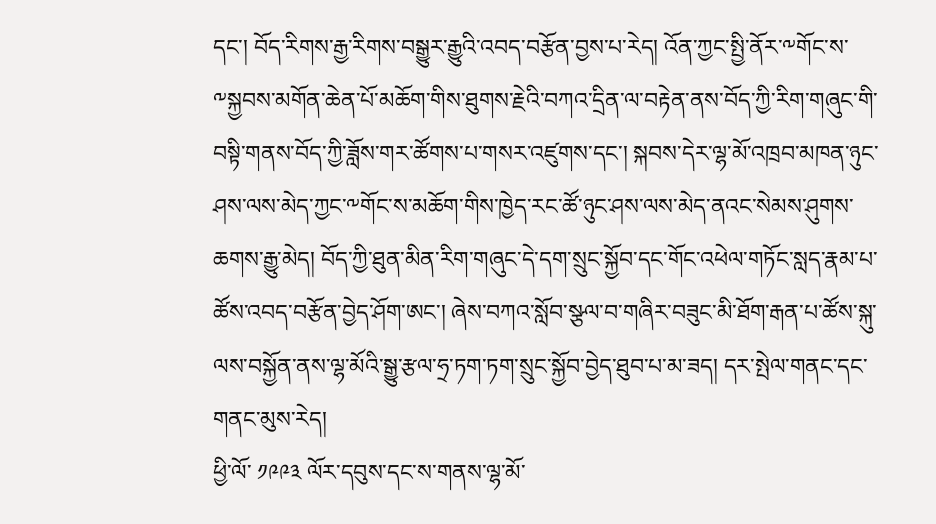དང་། བོད་རིགས་རྒྱ་རིགས་བསྒྱུར་རྒྱུའི་འབད་བརྩོན་བྱས་པ་རེད། འོན་ཀྱང་སྤྱི་ནོར་༸གོང་ས་༸སྐྱབས་མགོན་ཆེན་པོ་མཆོག་གིས་ཐུགས་རྗེའི་བཀའ་དྲིན་ལ་བརྟེན་ནས་བོད་ཀྱི་རིག་གཞུང་གི་བསྟི་གནས་བོད་ཀྱི་ཟློས་གར་ཚོགས་པ་གསར་འཛུགས་དང་། སྐབས་དེར་ལྷ་མོ་འཁྲབ་མཁན་ཉུང་ཤས་ལས་མེད་ཀྱང་༸གོང་ས་མཆོག་གིས་ཁྱེད་རང་ཚོ་ཉུང་ཤས་ལས་མེད་ནའང་སེམས་ཤུགས་ཆགས་རྒྱུ་མེད། བོད་ཀྱི་ཐུན་མིན་རིག་གཞུང་དེ་དག་སྲུང་སྐྱོབ་དང་གོང་འཕེལ་གཏོང་སླད་རྣམ་པ་ཚོས་འབད་བརྩོན་བྱེད་ཤོག་ཨང་། ཞེས་བཀའ་སློབ་སྩལ་བ་གཞིར་བཟུང་མི་ཐོག་རྒན་པ་ཚོས་སྐུ་ལས་བསྐྱོན་ནས་ལྷ་མོའི་སྒྱུ་རྩལ་ཧྲ་ཏག་ཏག་སྲུང་སྐྱོབ་བྱེད་ཐུབ་པ་མ་ཟད། དར་སྤེལ་གནང་དང་གནང་མུས་རེད།
ཕྱི་ལོ་ ༡༩༩༣ ལོར་དབུས་དང་ས་གནས་ལྷ་མོ་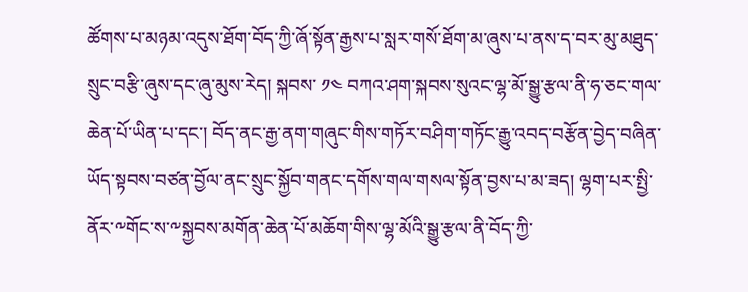ཚོགས་པ་མཉམ་འདུས་ཐོག་བོད་ཀྱི་ཞོ་སྟོན་རྒྱས་པ་སླར་གསོ་ཐོག་མ་ཞུས་པ་ནས་ད་བར་མུ་མཐུད་སྲུང་བརྩི་ཞུས་དང་ཞུ་མུས་རེད། སྐབས་ ༡༤ བཀའ་ཤག་སྐབས་སུའང་ལྷ་མོ་སྒྱུ་རྩལ་ནི་ཧ་ཅང་གལ་ཆེན་པོ་ཡིན་པ་དང་། བོད་ནང་རྒྱ་ནག་གཞུང་གིས་གཏོར་བཤིག་གཏོང་རྒྱུ་འབད་བརྩོན་བྱེད་བཞིན་ཡོད་སྟབས་བཙན་བྱོལ་ནང་སྲུང་སྐྱོབ་གནང་དགོས་གལ་གསལ་སྟོན་བྱས་པ་མ་ཟད། ལྷག་པར་སྤྱི་ནོར་༸གོང་ས་༸སྐྱབས་མགོན་ཆེན་པོ་མཆོག་གིས་ལྷ་མོའི་སྒྱུ་རྩལ་ནི་བོད་ཀྱི་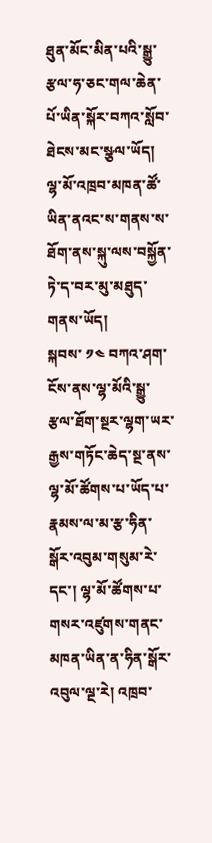ཐུན་མོང་མིན་པའི་སྒྱུ་རྩལ་ཧ་ཅང་གལ་ཆེན་པོ་ཡིན་སྐོར་བཀའ་སློབ་ཐེངས་མང་སྩལ་ཡོད། ལྷ་མོ་འཁྲབ་མཁན་ཚོ་ཡིན་ནའང་ས་གནས་ས་ཐོག་ནས་སྐུ་ལས་བསྐྱོན་ཏེ་ད་བར་མུ་མཐུད་གནས་ཡོད།
སྐབས་ ༡༤ བཀའ་ཤག་ངོས་ནས་ལྷ་མོའི་སྒྱུ་རྩལ་ཐོག་སྔར་ལྷག་ཡར་རྒྱས་གཏོང་ཆེད་སྔ་ནས་ལྷ་མོ་ཚོགས་པ་ཡོད་པ་རྣམས་ལ་མ་རྩ་ཧིན་སྒོར་འབུམ་གསུམ་རེ་དང་། ལྷ་མོ་ཚོགས་པ་གསར་འཛུགས་གནང་མཁན་ཡིན་ན་ཧིན་སྒོར་འབུལ་ལྔ་རེ། འཁྲབ་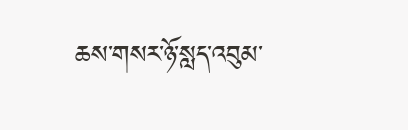ཆས་གསར་ཉོ་སླད་འབུམ་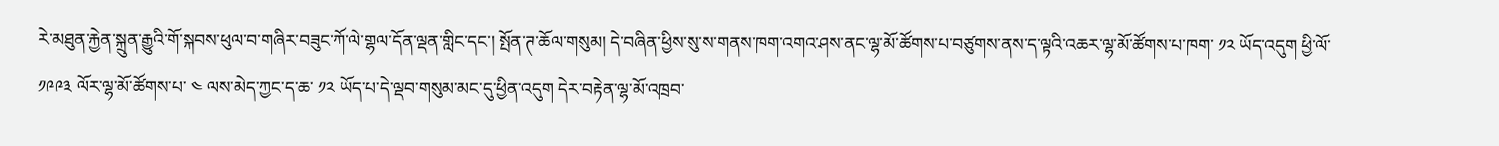རེ་མཐུན་རྐྱེན་སྐྲུན་རྒྱུའི་གོ་སྐབས་ཕུལ་བ་གཞིར་བཟུང་ཀོ་ལེ་གྷལ་དོན་ལྡན་གླིང་དང་། སྤོན་ཊ་ཆོལ་གསུམ། དེ་བཞིན་ཕྱིས་སུ་ས་གནས་ཁག་འགའ་ཤས་ནང་ལྷ་མོ་ཚོགས་པ་བཙུགས་ནས་ད་ལྟའི་འཆར་ལྷ་མོ་ཚོགས་པ་ཁག་ ༡༢ ཡོད་འདུག ཕྱི་ལོ་ ༡༩༩༣ ལོར་ལྷ་མོ་ཚོགས་པ་ ༤ ལས་མེད་ཀྱང་ད་ཆ་ ༡༢ ཡོད་པ་དེ་ལྡབ་གསུམ་མང་དུ་ཕྱིན་འདུག དེར་བརྟེན་ལྷ་མོ་འཁྲབ་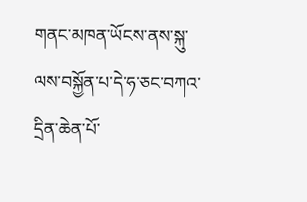གནང་མཁན་ཡོངས་ནས་སྐུ་ལས་བསྐྱོན་པ་དེ་ཧ་ཅང་བཀའ་དྲིན་ཆེན་པོ་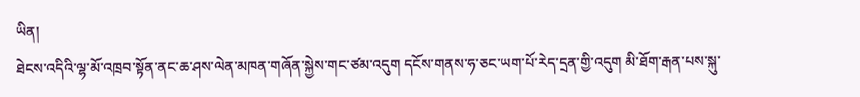ཡིན།
ཐེངས་འདིའི་ལྷ་མོ་འཁྲབ་སྟོན་ནང་ཆ་ཤས་ལེན་མཁན་གཞོན་སྐྱེས་གང་ཙམ་འདུག དངོས་གནས་ཧ་ཅང་ཡག་པོ་རེད་དྲན་གྱི་འདུག མི་ཐོག་རྒན་པས་སྐུ་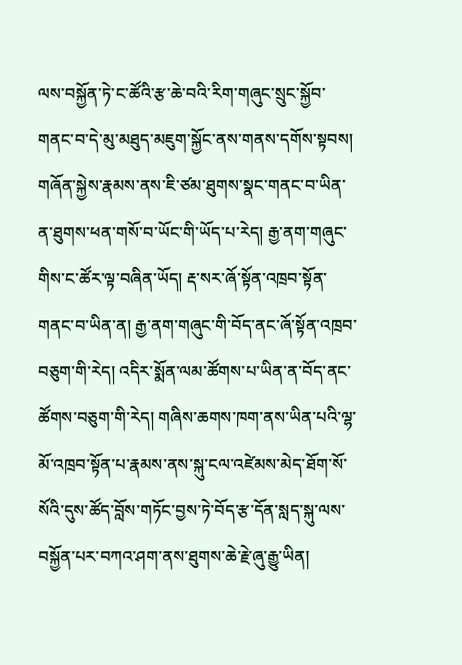ལས་བསྐྱོན་ཏེ་ང་ཚོའི་རྩ་ཆེ་བའི་རིག་གཞུང་སྲུང་སྐྱོབ་གནང་བ་དེ་མུ་མཐུད་མཇུག་སྐྱོང་ནས་གནས་དགོས་སྟབས། གཞོན་སྐྱེས་རྣམས་ནས་ཇི་ཙམ་ཐུགས་སྣང་གནང་བ་ཡིན་ན་ཐུགས་ཕན་གསོ་བ་ཡོང་གི་ཡོད་པ་རེད། རྒྱ་ནག་གཞུང་གིས་ང་ཚོར་ལྟ་བཞིན་ཡོད། རྡ་སར་ཞོ་སྟོན་འཁྲབ་སྟོན་གནང་བ་ཡིན་ན། རྒྱ་ནག་གཞུང་གི་བོད་ནང་ཞོ་སྟོན་འཁྲབ་བཅུག་གི་རེད། འདིར་སྨོན་ལམ་ཚོགས་པ་ཡིན་ན་བོད་ནང་ཚོགས་བཅུག་གི་རེད། གཞིས་ཆགས་ཁག་ནས་ཡིན་པའི་ལྷ་མོ་འཁྲབ་སྟོན་པ་རྣམས་ནས་སྐུ་ངལ་འཛེམས་མེད་ཐོག་སོ་སོའི་དུས་ཚོད་བློས་གཏོང་བྱས་ཏེ་བོད་རྩ་དོན་སླད་སྐུ་ལས་བསྐྱོན་པར་བཀའ་ཤག་ནས་ཐུགས་ཆེ་རྗེ་ཞུ་རྒྱུ་ཡིན།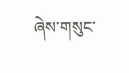ཞེས་གསུང་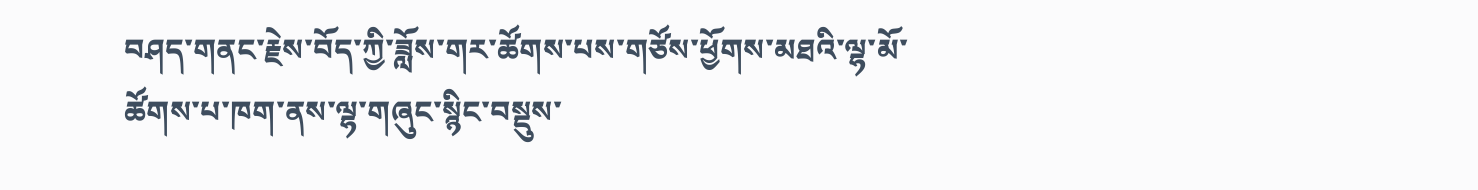བཤད་གནང་རྗེས་བོད་ཀྱི་ཟློས་གར་ཚོགས་པས་གཙོས་ཕྱོགས་མཐའི་ལྷ་མོ་ཚོགས་པ་ཁག་ནས་ལྷ་གཞུང་སྙིང་བསྡུས་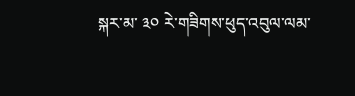སྐར་མ་ ༣༠ རེ་གཟིགས་ཕུད་འབུལ་ལམ་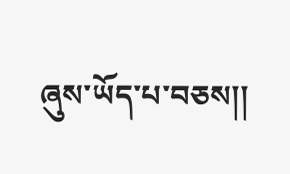ཞུས་ཡོད་པ་བཅས།།